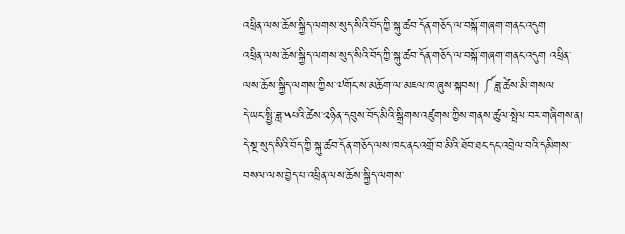འཕྲིན་ལས་ཆོས་སྐྱིད་ལགས་སུད་སིའི་བོད་ཀྱི་སྐུ་ཚབ་དོན་གཅོད་ལ་བསྐོ་གཞག་གནང་འདུག
འཕྲིན་ལས་ཆོས་སྐྱིད་ལགས་སུད་སིའི་བོད་ཀྱི་སྐུ་ཚབ་དོན་གཅོད་ལ་བསྐོ་གཞག་གནང་འདུག འཕྲིན་ལས་ཆོས་སྐྱིད་ལགས་ཀྱིས་༧གོང་ས་མཆོག་ལ་མཇལ་ཁ་ཞུས་སྐབས། ༼ཟླ་ཚེས་མི་གསལ
དེ་ཡང་སྤྱི་ཟླ་༥པའི་ཚེས་༢ཉིན་དབུས་བོད་མིའི་སྒྲིགས་འཛུགས་ཀྱིས་གནས་ཚུལ་སྤེལ་བར་གཞིགས་ན། དེ་སྔ་སུད་སིའི་བོད་ཀྱི་སྐུ་ཚབ་དོན་གཅོད་ལས་ཁང་ནང་འགྲོ་བ་མིའི་ཐོབ་ཐང་དང་འབྲེལ་བའི་དམིགས་བསལ་ལས་བྱེད་པ་འཕྲིན་ལས་ཆོས་སྐྱིད་ལགས་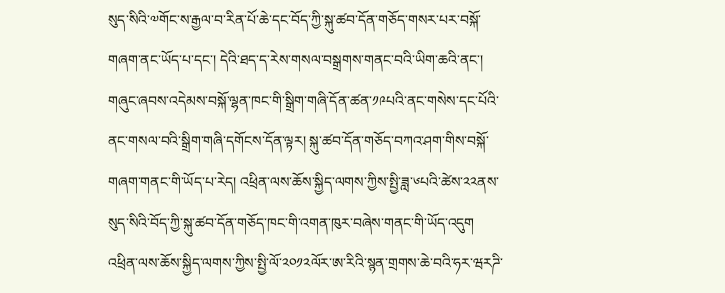སུད་སིའི་༧གོང་ས་རྒྱལ་བ་རིན་པོ་ཆེ་དང་བོད་ཀྱི་སྐུ་ཚབ་དོན་གཅོད་གསར་པར་བསྐོ་གཞག་ནང་ཡོད་པ་དང་། དེའི་ཐད་ད་རེས་གསལ་བསྒྲགས་གནང་བའི་ཡིག་ཆའི་ནང་། གཞུང་ཞབས་འདེམས་བསྐོ་ལྷན་ཁང་གི་སྒྲིག་གཞི་དོན་ཚན་༡༩པའི་ནང་གསེས་དང་པོའི་ནང་གསལ་བའི་སྒྲིག་གཞི་དགོངས་དོན་ལྟར། སྐུ་ཚབ་དོན་གཅོད་བཀའ་ཤག་གིས་བསྐོ་གཞག་གནང་གི་ཡོད་པ་རེད། འཕྲིན་ལས་ཆོས་སྐྱིད་ལགས་ཀྱིས་སྤྱི་ཟླ་༦པའི་ཚེས་༢༢ནས་སུད་སིའི་བོད་ཀྱི་སྐུ་ཚབ་དོན་གཅོད་ཁང་གི་འགན་ཁུར་བཞེས་གནང་གི་ཡོད་འདུག
འཕྲིན་ལས་ཆོས་སྐྱིད་ལགས་ཀྱིས་སྤྱི་ལོ་༢༠༡༢ལོར་ཨ་རིའི་སྙན་གྲགས་ཆེ་བའི་ཧར་ཝརཌི་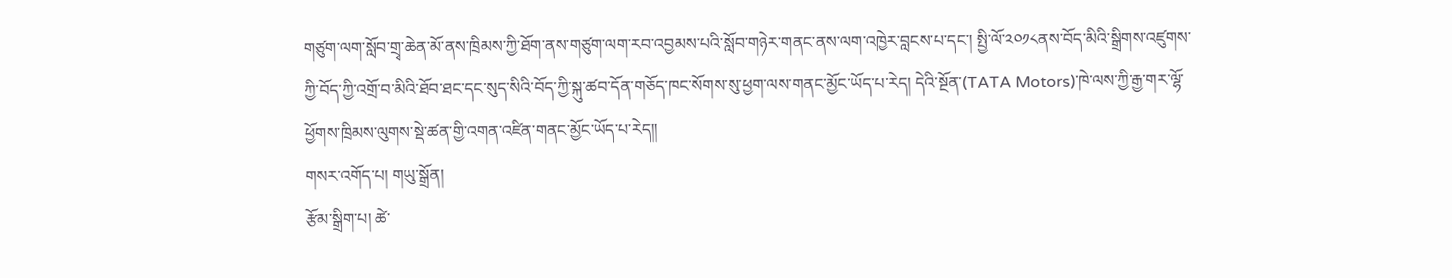གཙུག་ལག་སློབ་གྲྭ་ཆེན་མོ་ནས་ཁྲིམས་ཀྱི་ཐོག་ནས་གཙུག་ལག་རབ་འབྱམས་པའི་སློབ་གཉེར་གནང་ནས་ལག་འཁྱེར་བླངས་པ་དང་། སྤྱི་ལོ་༢༠༡༨ནས་བོད་མིའི་སྒྲིགས་འཛུགས་ཀྱི་བོད་ཀྱི་འགྲོ་བ་མིའི་ཐོབ་ཐང་དང་སུད་སིའི་བོད་ཀྱི་སྐུ་ཚབ་དོན་གཅོད་ཁང་སོགས་སུ་ཕྱག་ལས་གནང་མྱོང་ཡོད་པ་རེད། དེའི་སྔོན་(TATA Motors)་ཁེ་ལས་ཀྱི་རྒྱ་གར་ལྷོ་ཕྱོགས་ཁྲིམས་ལུགས་སྡེ་ཚན་གྱི་འགན་འཛིན་གནང་མྱོང་ཡོད་པ་རེད།།
གསར་འགོད་པ། གཡུ་སྒྲོན།
རྩོམ་སྒྲིག་པ། ཚེ་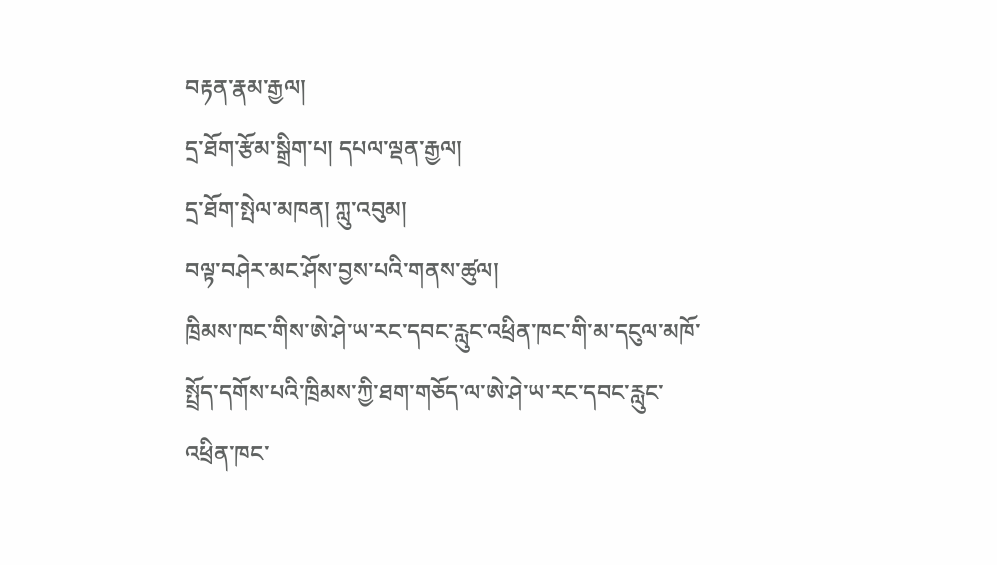བརྟན་རྣམ་རྒྱལ།
དྲ་ཐོག་རྩོམ་སྒྲིག་པ། དཔལ་ལྡན་རྒྱལ།
དྲ་ཐོག་སྤེལ་མཁན། ཀླུ་འབུམ།
བལྟ་བཤེར་མང་ཤོས་བྱས་པའི་གནས་ཚུལ།
ཁྲིམས་ཁང་གིས་ཨེ་ཤེ་ཡ་རང་དབང་རླུང་འཕྲིན་ཁང་གི་མ་དངུལ་མཁོ་སྤྲོད་དགོས་པའི་ཁྲིམས་ཀྱི་ཐག་གཅོད་ལ་ཨེ་ཤེ་ཡ་རང་དབང་རླུང་འཕྲིན་ཁང་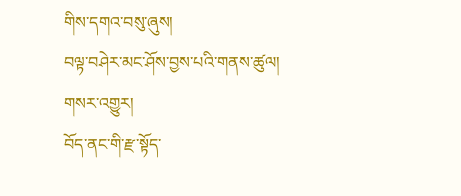གིས་དགའ་བསུ་ཞུས།
བལྟ་བཤེར་མང་ཤོས་བྱས་པའི་གནས་ཚུལ།
གསར་འགྱུར།
བོད་ནང་གི་རྫ་སྟོད་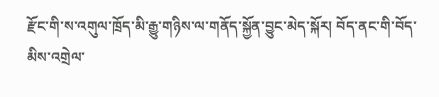རྫོང་གི་ས་འགུལ་ཁྲོད་མི་རྒྱུ་གཉིས་ལ་གནོད་སྐྱོན་བྱུང་མེད་སྐོར། བོད་ནང་གི་བོད་མིས་འགྲེལ་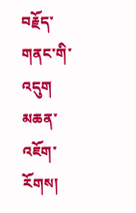བརྗོད་གནང་གི་འདུག
མཆན་འཇོག་རོགས།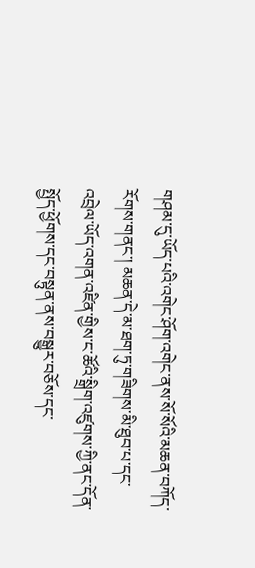གཤམ་དུ་ཡོད་པའི་འགེང་ཤོག་འགེང་ནས་སོ་སོའི་མཆན་བཀོད་རོགས་གནང་། མཆན་དེ་མ་ཐག་ཏུ་གཟིགས་མི་ཐུབ་པ་དང་འབྲེལ་ཡོད་འགན་འཛིན་གྱིས་ང་ཚོའི་སྒྲིག་འཛུགས་ཀྱི་ནང་དོན་སྤྱོད་ཕྱོགས་དང་བསྟུན་ནས་བསྒྱུར་བཅོས་དང་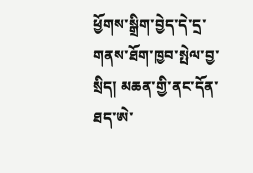ཕྱོགས་སྒྲིག་བྱེད་དེ་དྲ་གནས་ཐོག་ཁྱབ་སྤེལ་བྱ་སྲིད། མཆན་གྱི་ནང་དོན་ཐད་ཨེ་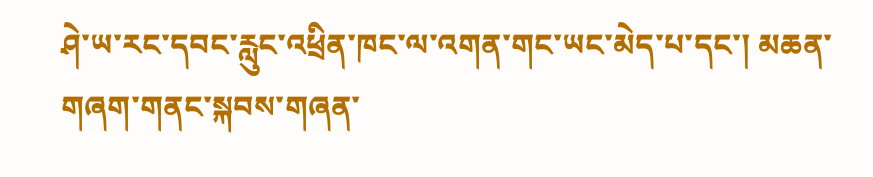ཤེ་ཡ་རང་དབང་རླུང་འཕྲིན་ཁང་ལ་འགན་གང་ཡང་མེད་པ་དང་། མཆན་གཞག་གནང་སྐབས་གཞན་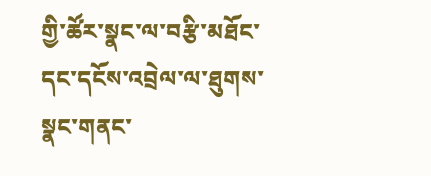གྱི་ཚོར་སྣང་ལ་བརྩི་མཐོང་དང་དངོས་འབྲེལ་ལ་ཐུགས་སྣང་གནང་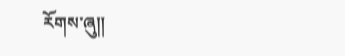རོགས་ཞུ༎